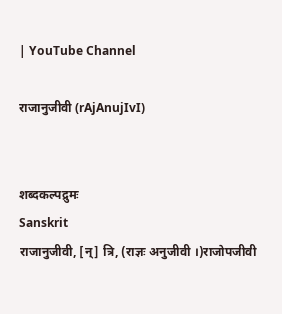| YouTube Channel

राजानुजीवी (rAjAnujIvI)


शब्दकल्पद्रुमः
Sanskrit
राजानुजीवी, [न्] त्रि, (राज्ञः अनुजीवी ।)राजोपजीवी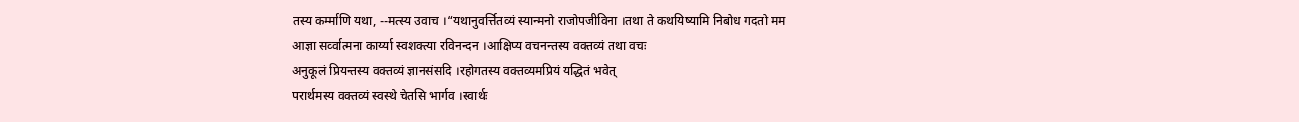तस्य कर्म्माणि यथा, --मत्स्य उवाच ।“यथानुवर्त्तितव्यं स्यान्मनो राजोपजीविना ।तथा ते कथयिष्यामि निबोध गदतो मम
आज्ञा सर्व्वात्मना कार्य्या स्वशक्त्या रविनन्दन ।आक्षिप्य वचनन्तस्य वक्तव्यं तथा वचः
अनुकूलं प्रियन्तस्य वक्तव्यं ज्ञानसंसदि ।रहोगतस्य वक्तव्यमप्रियं यद्धितं भवेत्
परार्थमस्य वक्तव्यं स्वस्थे चेतसि भार्गव ।स्वार्थः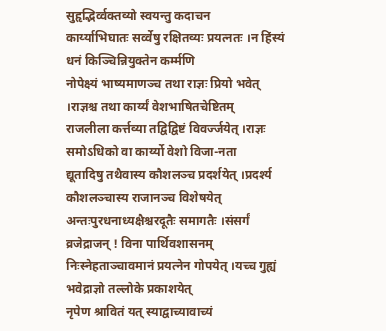सुहृद्भिर्व्वक्तव्यो स्वयन्तु कदाचन
कार्य्याभिघातः सर्व्वेषु रक्षितव्यः प्रयत्नतः ।न हिंस्यं धनं किञ्चिन्नियुक्तेन कर्म्मणि
नोपेक्ष्यं भाष्यमाणञ्च तथा राज्ञः प्रियो भवेत् ।राज्ञश्च तथा कार्य्यं वेशभाषितचेष्टितम्
राजलीला कर्त्तव्या तद्विद्विष्टं विवर्ज्जयेत् ।राज्ञः समोऽधिको वा कार्य्यो वेशो विजा-नता
द्यूतादिषु तथैवास्य कौशलञ्च प्रदर्शयेत् ।प्रदर्श्य कौशलञ्चास्य राजानञ्च विशेषयेत्
अन्तःपुरधनाध्यक्षैश्चरदूतैः समागतैः ।संसर्गं व्रजेद्राजन् ! विना पार्थिवशासनम्
निःस्नेहताञ्चावमानं प्रयत्नेन गोपयेत् ।यच्च गुह्यं भवेद्राज्ञो तल्लोके प्रकाशयेत्
नृपेण श्रावितं यत् स्याद्वाच्यावाच्यं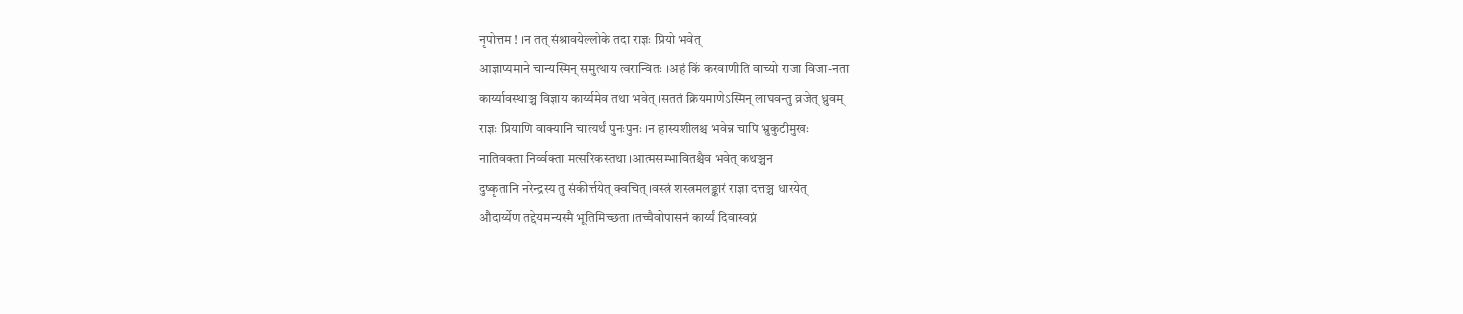नृपोत्तम ! ।न तत् संश्रावयेल्लोके तदा राज्ञः प्रियो भवेत्
आज्ञाप्यमाने चान्यस्मिन् समुत्थाय त्वरान्वितः ।अहं किं करवाणीति वाच्यो राजा विजा-नता
कार्य्यावस्थाञ्च विज्ञाय कार्य्यमेव तथा भवेत् ।सततं क्रियमाणेऽस्मिन् लाघवन्तु व्रजेत् ध्रुवम्
राज्ञः प्रियाणि वाक्यानि चात्यर्थं पुनःपुनः ।न हास्यशीलश्च भवेन्न चापि भ्रुकुटीमुखः
नातिवक्ता निर्व्वक्ता मत्सरिकस्तथा ।आत्मसम्भावितश्चैव भवेत् कथञ्चन
दुष्कृतानि नरेन्द्रस्य तु संकीर्त्तयेत् क्वचित् ।वस्त्रं शस्त्रमलङ्कारं राज्ञा दत्तञ्च धारयेत्
औदार्य्येण तद्देयमन्यस्मै भूतिमिच्छता ।तच्चैवोपासनं कार्य्यं दिवास्वप्नं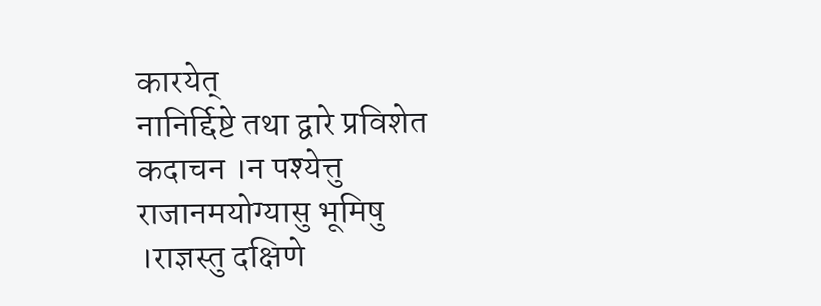कारयेत्
नानिर्द्दिष्टे तथा द्वारे प्रविशेत कदाचन ।न पश्येत्तु राजानमयोग्यासु भूमिषु ।राज्ञस्तु दक्षिणे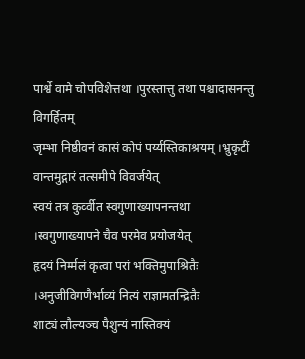पार्श्वे वामे चोपविशेत्तथा ।पुरस्तात्तु तथा पश्चादासनन्तु विगर्हितम्
जृम्भा निष्ठीवनं कासं कोपं पर्य्यस्तिकाश्रयम् ।भ्रुकृटीं वान्तमुद्गारं तत्समीपे विवर्जयेत्
स्वयं तत्र कुर्व्वीत स्वगुणाख्यापनन्तथा ।स्वगुणाख्यापने चैव परमेव प्रयोजयेत्
हृदयं निर्म्मलं कृत्वा परां भक्तिमुपाश्रितैः ।अनुजीविगणैर्भाव्यं नित्यं राज्ञामतन्द्रितैः
शाट्यं लौल्यञ्च पैशुन्यं नास्तिक्यं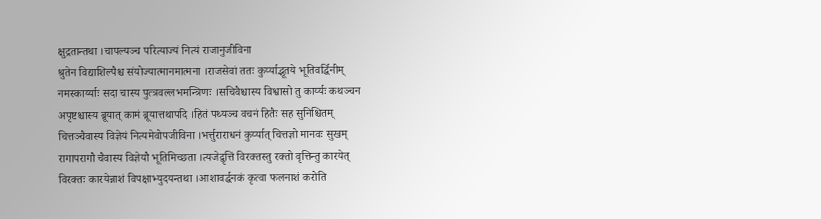क्षुद्रतान्तथा ।चापल्यञ्च परित्याज्यं नित्यं राजानुजीविना
श्रुतेन विद्याशिल्पैश्च संयोज्यात्मानमात्मना ।राजसेवां ततः कुर्य्याद्भूतये भूतिवर्द्धिनीम्
नमस्कार्य्याः सदा चास्य पुत्त्रवल्लभमन्त्रिणः ।सचिवैश्चास्य विश्वासो तु कार्य्यः कथञ्चन
अपृष्टश्चास्य ब्रूयात् कामं ब्रूयात्तथापदि ।हितं पथ्यञ्च वचनं हितैः सह सुनिश्चितम्
चित्तञ्चैवास्य विज्ञेयं नित्यमेवोपजीविना ।भर्त्तुराराधनं कुर्य्यात् चित्तज्ञो मानवः सुखम्
रागापरागौ चैवास्य विज्ञेयौ भूतिमिच्छता ।त्यजेद्वृत्तिं विरक्तस्तु रक्तो वृत्तिन्तु कारयेत्
विरक्तः कारयेन्नाशं विपक्षाभ्युदयन्तथा ।आशावर्द्धनकं कृत्वा फलनाशं करोति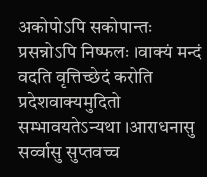अकोपोऽपि सकोपान्तः प्रसन्नोऽपि निष्फलः ।वाक्यं मन्दं वदति वृत्तिच्छेदं करोति
प्रदेशवाक्यमुदितो सम्भावयतेऽन्यथा ।आराधनासु सर्व्वासु सुप्तवच्च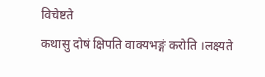विचेष्टते
कथासु दोषं क्षिपति वाक्यभङ्गं करोति ।लक्ष्यते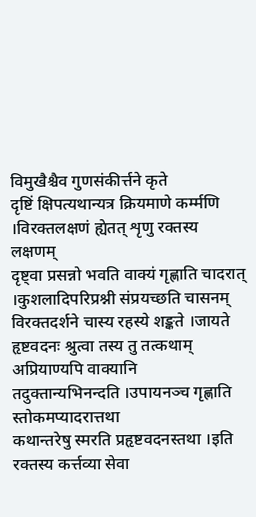विमुखैश्चैव गुणसंकीर्त्तने कृते
दृष्टिं क्षिपत्यथान्यत्र क्रियमाणे कर्म्मणि ।विरक्तलक्षणं ह्येतत् शृणु रक्तस्य लक्षणम्
दृष्ट्वा प्रसन्नो भवति वाक्यं गृह्णाति चादरात् ।कुशलादिपरिप्रश्नी संप्रयच्छति चासनम्
विरक्तदर्शने चास्य रहस्ये शङ्कते ।जायते हृष्टवदनः श्रुत्वा तस्य तु तत्कथाम्
अप्रियाण्यपि वाक्यानि तदुक्तान्यभिनन्दति ।उपायनञ्च गृह्णाति स्तोकमप्यादरात्तथा
कथान्तरेषु स्मरति प्रहृष्टवदनस्तथा ।इति रक्तस्य कर्त्तव्या सेवा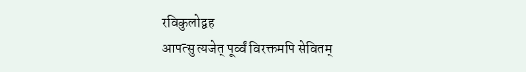रविकुलोद्वह
आपत्सु त्यजेत् पूर्व्वं विरक्तमपि सेवितम्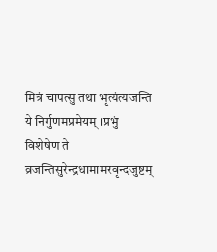मित्रं चापत्सु तथा भृत्यंत्यजन्ति ये निर्गुणमप्रमेयम् ।प्रभुं विशेषेण ते व्रजन्तिसुरेन्द्रधामामरवृन्दजुष्टम्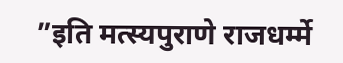”इति मत्स्यपुराणे राजधर्म्मे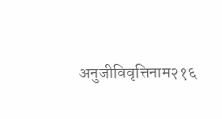अनुजीविवृत्तिनाम२१६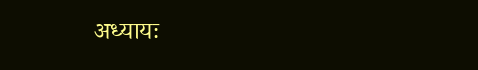अध्यायः